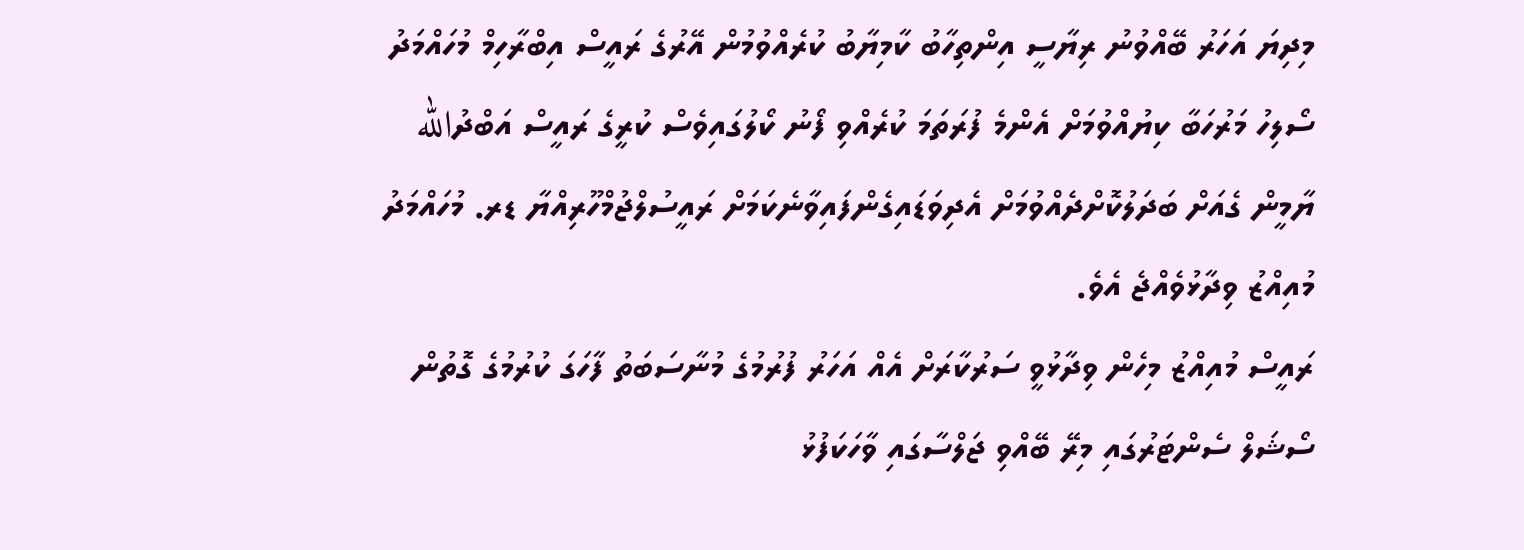މިދިޔަ އަހަރު ބޭއްވުނު ރިޔާސީ އިންތިހާބު ކާމިޔާބު ކުރެއްވުމުން އޭރުގެ ރައީސް އިބްރާހިމް މުހައްމަދު ސޯލިހު މަރުހަބާ ކިޔުއްވުމަށް އެންމެ ފުރަތަމަ ކުރެއްވި ފޯނު ކޯލުގައިވެސް ކުރީގެ ރައީސް އަބްދުالله ޔާމީން ގެއަށް ބަދަލުކޮށްދެއްވުމަށް އެދިވަޑައިގެންފައިވާނެކަމަށް ރައީސުލްޖުމްހޫރިއްޔާ ޑރ. މުހައްމަދު މުއިއްޒު ވިދާޅުވެއްޖެ އެވެ.
ރައީސް މުއިއްޒު މިހެން ވިދާޅުވީ ސަރުކާރަށް އެއް އަހަރު ފުރުމުގެ މުނާސަބަތު ފާހަގަ ކުރުމުގެ ގޮތުން ސޯޝަލް ސެންޓަރުގައި މިރޭ ބޭއްވި ޖަލްސާގައި ވާހަކަފުޅު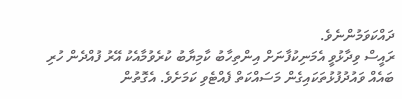ދައްކަވަމުންނެވެ.
ރައީސް ވިދާޅުވީ އެމަނިކުފާނަށް އިންތިހާބު ކާމިޔާބު ކުރެވުމާއެކު އޭރު ފުއްދެން ހުރި ބައެއް ވައުދުފުޅުތަކައިގެން މަސައްކަތް ފެއްޓެވި ކަމަށެވެ. އެގޮތުން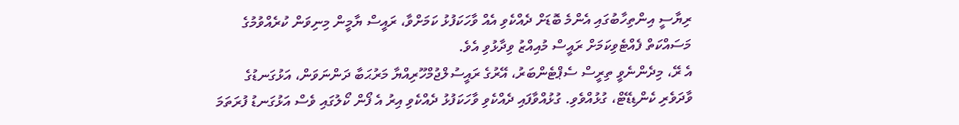ރިޔާސީ އިންތިހާބުގައި އެންމެ ބޮޑަށް ދެއްކެވި އެއް ވާހަކަފުޅު ކަމަށްވާ، ރައީސް ޔާމީން މިނިވަން ކުރެއްވުމުގެ މަސައްކަތް ފެއްޓެވިކަމަށް ރައީސް މުއިއްޒު ވިދާޅުވި އެވެ.
އެ ރޭ، މިދެންނެވީ ތިރީސް ސެޕްޓެންބަރު، އޭރުގެ ރައީސުލްޖުމްހޫރިއްޔާ މަރުޙަބާ ދަންނަވަން، އަޅުގަނޑުގެ ވާދަވެރި ކެންޑިޑޭޓް، ގުޅުއްވެވި. ގުޅުއްވާފައި ދެއްކެވި ވާހަކަފުޅު ދެއްކެވި އިރު އެ ފޯން ކޯލުގައި ވެސް އަޅުގަނޑު ފުރަތަމަ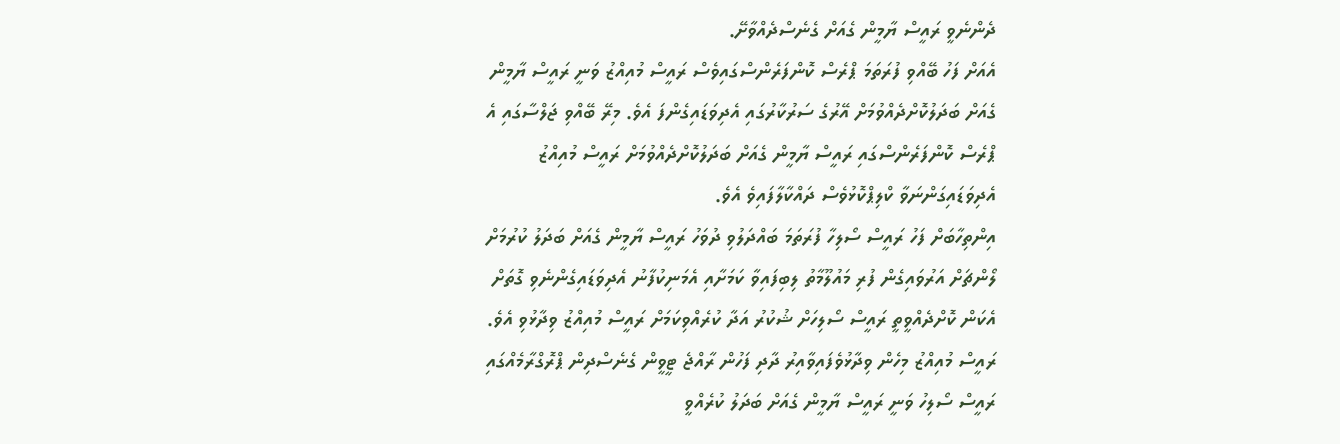ދެންނެވީ ރައީސް ޔާމީން ގެއަށް ގެނެސްދެއްވާށޭ.
އެއަށް ފަހު ބޭއްވި ފުރަތަމަ ޕްރެސް ކޮންފަރެންސްގައިވެސް ރައީސް މުއިއްޒު ވަނީ ރައީސް ޔާމީން ގެއަށް ބަދަލުކޮށްދެއްވުމަށް އޭރުގެ ސަރުކާރުގައި އެދިވަޑައިގެންފަ އެވެ. މިރޭ ބޭއްވި ޖަލްސާގައި އެ ޕްރެސް ކޮންފަރެންސްގައި ރައީސް ޔާމީން ގެއަށް ބަދަލުކޮށްދެއްވުމަށް ރައީސް މުއިއްޒު އެދިވަޑައިގަންނަވާ ކްލިޕްކޮޅުވެސް ދައްކާލާފައިވެ އެވެ.
އިންތިހާބަށް ފަހު ރައީސް ސޯލިހާ ފުރަތަމަ ބައްދަލުވި ދުވަހު ރައީސް ޔާމީން ގެއަށް ބަދަލު ކުރުމަށް ލޯންޗަށް އަރުވައިގެން ފުރި މައުލޫމާތު ލިބިފައިވާ ކަމަށާއި އެމަނިކުފާނު އެދިވަޑައިގެންނެވި ގޮތަށް އެކަން ކޮށްދެއްވީތީ ރައީސް ސޯލިހަށް ޝުކުރު އަދާ ކުރެއްވިކަމަށް ރައީސް މުއިއްޒު ވިދާޅުވި އެވެ.
ރައީސް މުއިއްޒު މިހެން ވިދާޅުވެފައިވާއިރު ދާދި ފަހުން ރާއްޖެ ޓީވީން ގެނެސްދިން ޕްރޮގްރާމެއްގައި ރައީސް ސޯލިހު ވަނީ ރައީސް ޔާމީން ގެއަށް ބަދަލު ކުރެއްވީ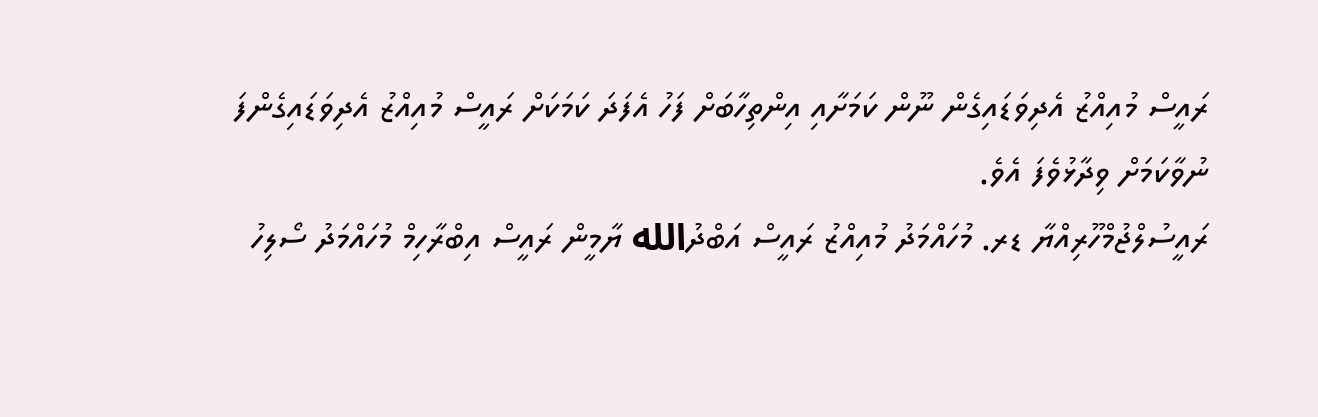ރައީސް މުއިއްޒު އެދިވަޑައިގެން ނޫން ކަމަށާއި އިންތިހާބަށް ފަހު އެފަދަ ކަމަކަށް ރައީސް މުއިއްޒު އެދިވަޑައިގެންފަ ނުވާކަމަށް ވިދާޅުވެފަ އެވެ.
ރައީސުލްޖުމްހޫރިއްޔާ ޑރ. މުހައްމަދު މުއިއްޒު ރައީސް އަބްދުالله ޔާމީން ރައީސް އިބްރާހިމް މުހައްމަދު ސޯލިހު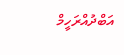އަބްދުއްރަހީމް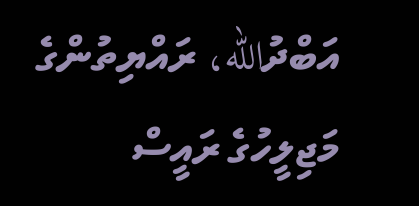އަބްދުالله، ރައްޔިތުންގެ މަޖިލީހުގެ ރައީސް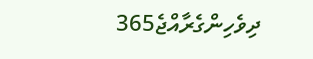ދިވެހިންގެރާއްޖެ365